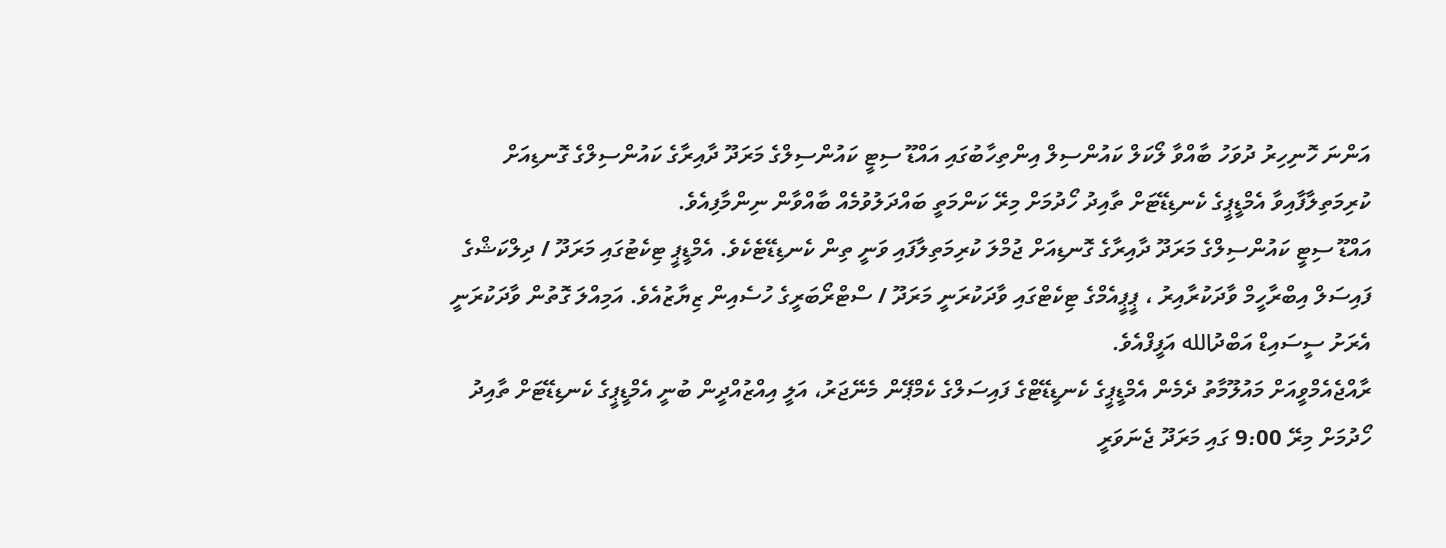އަންނަ ހޮނިހިރު ދުވަހު ބާއްވާ ލޯކަލް ކައުންސިލް އިންތިހާބުގައި އައްޑޫ ސިޓީ ކައުންސިލްގެ މަރަދޫ ދާއިރާގެ ކައުންސިލްގެ ގޮނޑިއަށް ކުރިމަތިލާފާއިވާ އެމްޑީޕީގެ ކެނޑިޑޭޓަށް ތާއިދު ހޯދުމަށް މިރޭ ކަންމަތީ ބައްދަލުވުމެއް ބާއްވާން ނިންމާފިއެވެ.
އައްޑޫ ސިޓީ ކައުންސިލްގެ މަރަދޫ ދާއިރާގެ ގޮނޑިއަށް ޖުމްލަ ކުރިމަތިލާފައި ވަނީ ތިން ކެނޑިޑޭޓެކެވެ. އެމްޑީޕީ ޓިކެޓުގައި މަރަދޫ / ދިލްކަޝްގެ ފައިސަލް އިބްރާހީމް ވާދަކުރާއިރު ، ޕީޕީއެމްގެ ޓިކެޓްގައި ވާދަކުރަނީ މަރަދޫ / ސްޓްރޯބަރީގެ ހުސެއިން ޒިޔާޒުއެވެ. އަމިއްލަ ގޮތުން ވާދަކުރަނީ އެރަށު ސީސައިޑް އަބްދުالله އަފީފްއެވެ.
ރާއްޖެއެމްވީއަށް މައުލޫމާތު ދެމެން އެމްޑީޕީގެ ކެނޑީޑޭޓްގެ ފައިސަލްގެ ކެމްޕޭން މެނޭޖަރު، އަލީ އިއްޒުއްދީން ބުނީ އެމްޑީޕީގެ ކެނޑިޑޭޓަށް ތާއިދު ހޯދުމަށް މިރޭ 9:00 ގައި މަރަދޫ ޖެނަވަރީ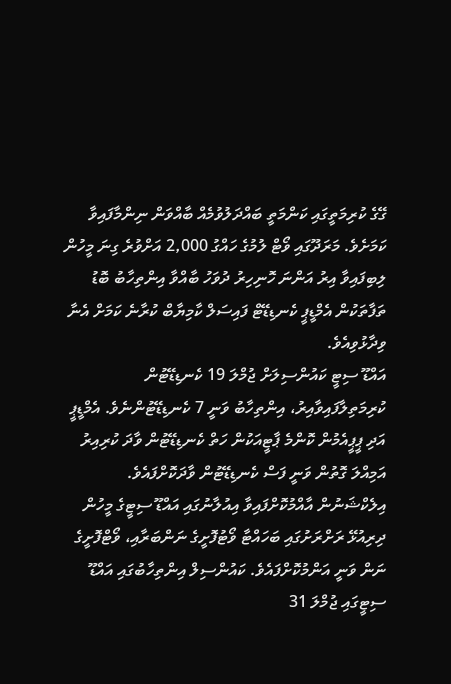ގޭގެ ކުރިމަތީގައި ކަންމަތީ ބައްދަލުވުމެއް ބާއްވަން ނިންމާފައިވާ ކަމަށެވެ. މަރަދޫގައި ވޯޓް ލުމުގެ ހައްގު 2,000 އަށްވުރެ ގިނަ މީހުން ލިބިފައިވާ އިރު އަންނަ ހޮނިހިރު ދުވަހު ބާއްވާ އިންތިހާބު ބޮޑު ތަފާތަކުން އެމްޑީޕީ ކެނޑިޑޭޓް ފައިސަލް ކާމިޔާބް ކުރާނެ ކަމަށް އެނާ ވިދާޅުވިއެވެ.
އައްޑޫ ސިޓީ ކައުންސިލަށް ޖުމްލަ 19 ކެނޑިޑޭޓުން ކުރިމަތިލާފައިވާއިރު، އިންތިހާބު ވަނީ 7 ކެނޑިޑޭޓުންނެވެ. އެމްޑީޕީ އަދި ޕީޕީއެމުން ކޮންމެ ޕާޓީއަކުން ހަތް ކެނޑިޑޭޓުން ވާދަ ކުރިއިރު އަމިއްލަ ގޮތުން ވަނީ ފަސް ކެނޑިޑޭޓުން ވާދަކޮށްފައެވެ.
އިލެކްޝަނުން އާއްމުކޮށްފައިވާ އިއުލާނުގައި އައްޑޫ ސިޓީގެ މީހުން ދިރިއުޅޭ ރަށްރަށުގައި ބަހައްޓާ ވޯޓުފޮށީގެ ނަންބަރާއި، ވޯޓްފޮށީގެ ނަން ވަނީ އަންމުކޮށްފައެވެ. ކައުންސިލް އިންތިހާބުގައި އައްޑޫ ސިޓީގައި ޖުމްލަ 31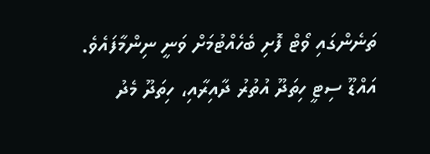ތަނެންގައި ވޯޓް ފޮށި ބެހެއްޓުމަށް ވަނީ ނިންމާފައެވެ.
އައްޑޫ ސިޓީ ހިތަދޫ އުތުރު ދާއިރާއި، ހިތަދޫ މެދު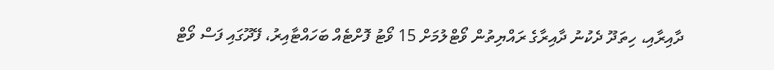ދާއިރާއި، ހިތަދޫ ދެކުނު ދާއިރާގެ ރައްޔިތުން ވޯޓްލުމަށް 15 ވޯޓު ފޮށްޓެއް ބަހައްޓާއިރު، ފޭދޫގައި ފަސް ވޯޓް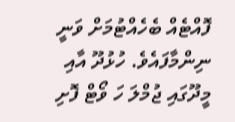ފޮއްޓެއް ބެހެއްޓުމަށް ވަނީ ނިންމާފައެވެ. ހުޅުދޫ އާއި މީދޫގައި ޖުމްލަ ހަ ވޯޓް ފޮށި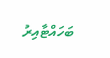ބަހައްޓާއިރު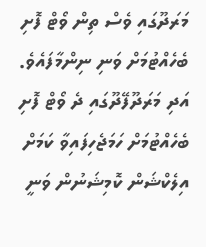މަރަދޫގައި ވެސް ތިން ވޯޓް ފޮށި ބެހެއްޓުމަށް ވަނި ނިންމާފައެވެ. އަދި މަރަދޫފޭދޫގައި ދެ ވޯޓް ފޮށި ބެހެއްޓުމަށް ހަމަޖެހިފައިވާ ކަމަށް އިލެކްޝަން ކޮމިޝަނުން ވަނީ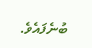ބުނެފައެވެ.